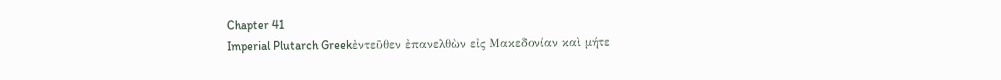Chapter 41
Imperial Plutarch Greekἐντεῦθεν ἐπανελθὼν εἰς Μακεδονίαν καὶ μήτε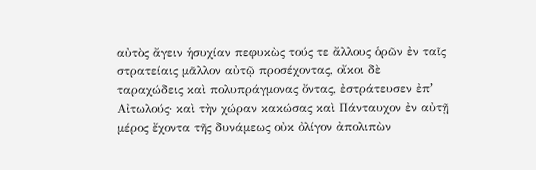αὐτὸς ἄγειν ἡσυχίαν πεφυκὼς τούς τε ἄλλους ὁρῶν ἐν ταῖς στρατείαις μᾶλλον αὐτῷ προσέχοντας, οἴκοι δὲ ταραχώδεις καὶ πολυπράγμονας ὄντας, ἐστράτευσεν ἐπʼ Αἰτωλούς· καὶ τὴν χώραν κακώσας καὶ Πάνταυχον ἐν αὐτῇ μέρος ἔχοντα τῆς δυνάμεως οὐκ ὀλίγον ἀπολιπὼν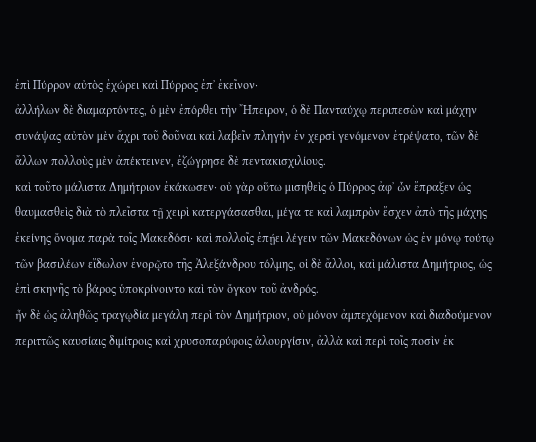ἐπὶ Πύρρον αὐτὸς ἐχώρει καὶ Πύρρος ἐπʼ ἐκεῖνον·
ἀλλήλων δὲ διαμαρτόντες, ὁ μὲν ἐπόρθει τὴν Ἤπειρον, ὁ δὲ Πανταύχῳ περιπεσὼν καὶ μάχην συνάψας αὐτὸν μὲν ἄχρι τοῦ δοῦναι καὶ λαβεῖν πληγὴν ἐν χερσὶ γενόμενον ἐτρέψατο, τῶν δὲ ἄλλων πολλοὺς μὲν ἀπέκτεινεν, ἐζώγρησε δὲ πεντακισχιλίους.
καὶ τοῦτο μάλιστα Δημήτριον ἐκάκωσεν· οὐ γὰρ οὕτω μισηθεὶς ὁ Πύρρος ἀφʼ ὧν ἔπραξεν ὡς θαυμασθεὶς διὰ τὸ πλεῖστα τῇ χειρὶ κατεργάσασθαι, μέγα τε καὶ λαμπρὸν ἔσχεν ἀπὸ τῆς μάχης ἐκείνης ὄνομα παρὰ τοῖς Μακεδόσι· καὶ πολλοῖς ἐπῄει λέγειν τῶν Μακεδόνων ὡς ἐν μόνῳ τούτῳ τῶν βασιλέων εἴδωλον ἐνορῷτο τῆς Ἀλεξάνδρου τόλμης, οἱ δὲ ἄλλοι, καὶ μάλιστα Δημήτριος, ὡς ἐπὶ σκηνῆς τὸ βάρος ὑποκρίνοιντο καὶ τὸν ὄγκον τοῦ ἀνδρός.
ἦν δὲ ὡς ἀληθῶς τραγῳδία μεγάλη περὶ τὸν Δημήτριον, οὐ μόνον ἀμπεχόμενον καὶ διαδούμενον περιττῶς καυσίαις διμίτροις καὶ χρυσοπαρύφοις ἁλουργίσιν, ἀλλὰ καὶ περὶ τοῖς ποσὶν ἐκ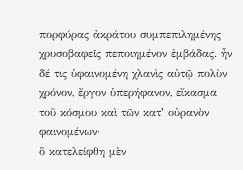πορφύρας ἀκράτου συμπεπιλημένης χρυσοβαφεῖς πεποιημένον ἐμβάδας. ἦν δέ τις ὑφαινομένη χλανὶς αὐτῷ πολὺν χρόνον, ἔργον ὑπερήφανον, εἴκασμα τοῦ κόσμου καὶ τῶν κατʼ οὐρανὸν φαινομένων·
ὃ κατελείφθη μὲν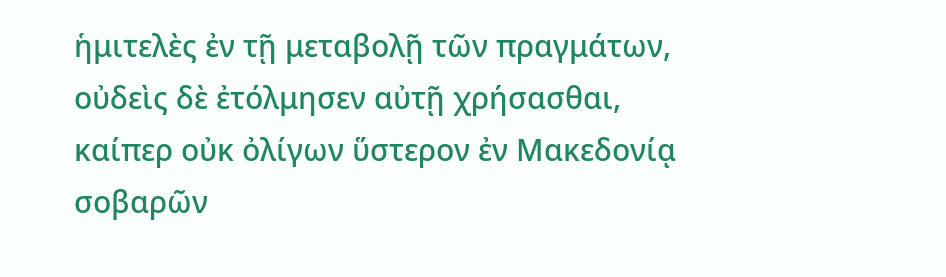ἡμιτελὲς ἐν τῇ μεταβολῇ τῶν πραγμάτων, οὐδεὶς δὲ ἐτόλμησεν αὐτῇ χρήσασθαι, καίπερ οὐκ ὀλίγων ὕστερον ἐν Μακεδονίᾳ σοβαρῶν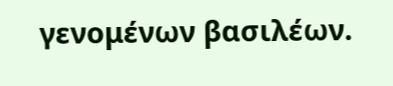γενομένων βασιλέων.